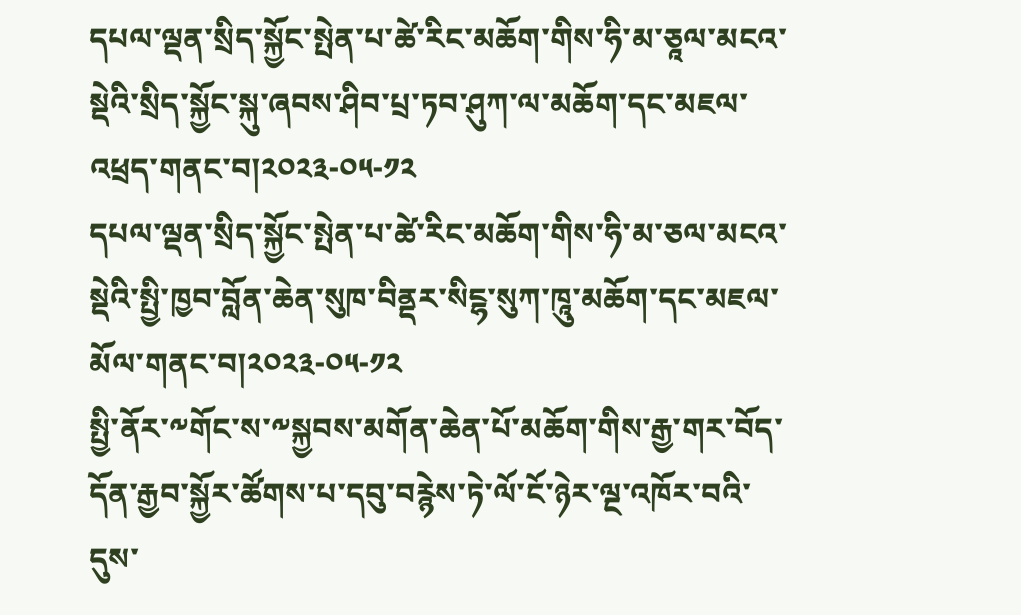དཔལ་ལྡན་སྲིད་སྐྱོང་སྤེན་པ་ཚེ་རིང་མཆོག་གིས་ཧི་མ་ཅཱལ་མངའ་སྡེའི་སྲིད་སྐྱོང་སྐུ་ཞབས་ཤིབ་པྲ་ཏབ་ཤུཀ་ལ་མཆོག་དང་མཇལ་འཕྲད་གནང་བ།༢༠༢༣-༠༥-༡༢
དཔལ་ལྡན་སྲིད་སྐྱོང་སྤེན་པ་ཚེ་རིང་མཆོག་གིས་ཧི་མ་ཅལ་མངའ་སྡེའི་སྤྱི་ཁྱབ་བློན་ཆེན་སུཁ་བིནྡར་སིངྷ་སུཀ་ཁཱུ་མཆོག་དང་མཇལ་མོལ་གནང་བ།༢༠༢༣-༠༥-༡༢
སྤྱི་ནོར་༸གོང་ས་༸སྐྱབས་མགོན་ཆེན་པོ་མཆོག་གིས་རྒྱ་གར་བོད་དོན་རྒྱབ་སྐྱོར་ཚོགས་པ་དབུ་བརྙེས་ཏེ་ལོ་ངོ་ཉེར་ལྔ་འཁོར་བའི་དུས་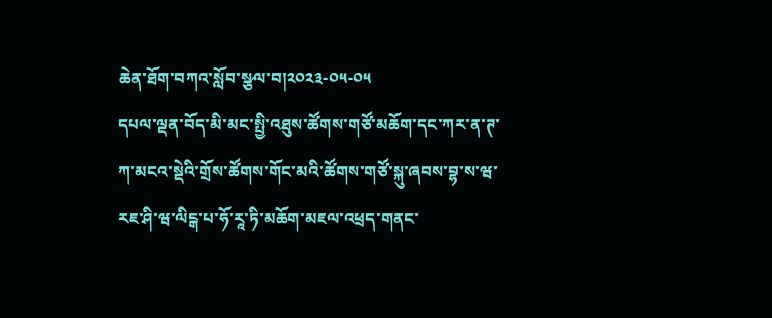ཆེན་ཐོག་བཀའ་སློབ་སྩལ་བ།༢༠༢༣-༠༥-༠༥
དཔལ་ལྡན་བོད་མི་མང་སྤྱི་འཐུས་ཚོགས་གཙོ་མཆོག་དང་ཀར་ན་ཊ་ཀ་མངའ་སྡེའི་གྲོས་ཚོགས་གོང་མའི་ཚོགས་གཙོ་སྐུ་ཞབས་བྷ་ས་ཝ་རཇ་ཤི་ཝ་ལིངྒ་པ་ཧོ་རཱ་ཏི་མཆོག་མཇལ་འཕྲད་གནང་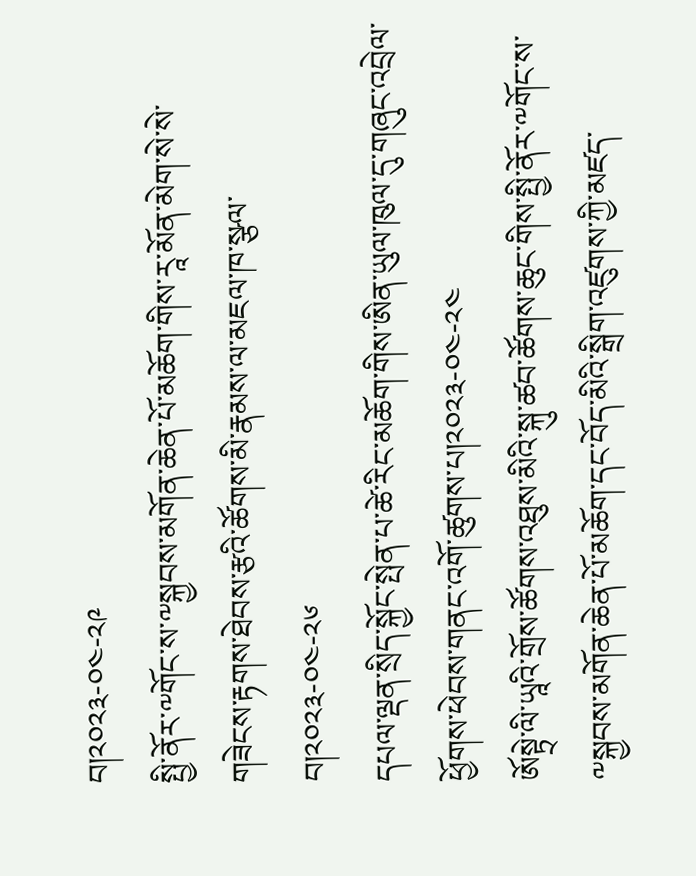བ།༢༠༢༣-༠༤-༢༩
སྤྱི་ནོར་༸གོང་ས་༸སྐྱབས་མགོན་ཆེན་པོ་མཆོག་གིས་རཱ་མོན་མེག་སེ་སེ་གཟེངས་རྟགས་ཐེབས་རྩའི་ཚོགས་མི་རྣམས་ལ་མཇལ་ཁ་སྩལ་བ།༢༠༢༣-༠༤-༢༦
དཔལ་ལྡན་སྲིད་སྐྱོང་སྤེན་པ་ཚེ་རིང་མཆོག་གིས་ཨིན་ཡུལ་ཁུལ་དུ་གཞུང་འབྲེལ་ཕྱོགས་ཕེབས་གནང་འགོ་ཚུགས་པ།༢༠༢༣-༠༤-༢༤
ཨོསྟྲེ་ལི་ཡཱའི་གྲོས་ཚོགས་འཐུས་མིའི་སྐུ་ཚབ་ཚོགས་ཆུང་གིས་སྤྱི་ནོར་༸གོང་ས་༸སྐྱབས་མགོན་ཆེན་པོ་མཆོག་དང་བོད་མིའི་སྒྲིག་འཛུགས་ཀྱི་མཛད་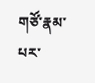གཙོ་རྣམ་པར་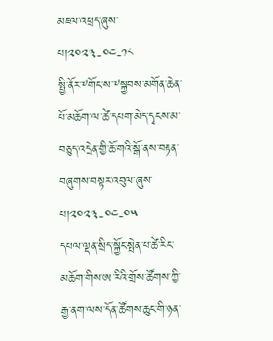མཇལ་འཕྲད་ཞུས་པ།༢༠༢༣-༠༤-༡༨
སྤྱི་ནོར་༸གོང་ས་༸སྐྱབས་མགོན་ཆེན་པོ་མཆོག་ལ་ཚེ་དཔག་མེད་དྭངས་མ་བཅུད་འདྲེན་གྱི་ཆོ་གའི་སྒོ་ནས་བརྟན་བཞུགས་བསྟར་འབུལ་ཞུས་པ།༢༠༢༣-༠༤-༠༥
དཔལ་ལྡན་སྲིད་སྐྱོང་སྤེན་པ་ཚེ་རིང་མཆོག་གིས་ཨ་རིའི་གྲོས་ཚོགས་ཀྱི་རྒྱ་ནག་ལས་དོན་ཚོགས་ཆུང་གི་ཉན་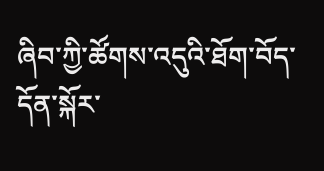ཞིབ་ཀྱི་ཚོགས་འདུའི་ཐོག་བོད་དོན་སྐོར་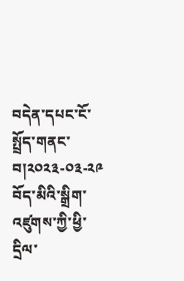བདེན་དཔང་ངོ་སྤྲོད་གནང་བ།༢༠༢༣-༠༣-༢༩
བོད་མིའི་སྒྲིག་འཛུགས་ཀྱི་ཕྱི་དྲིལ་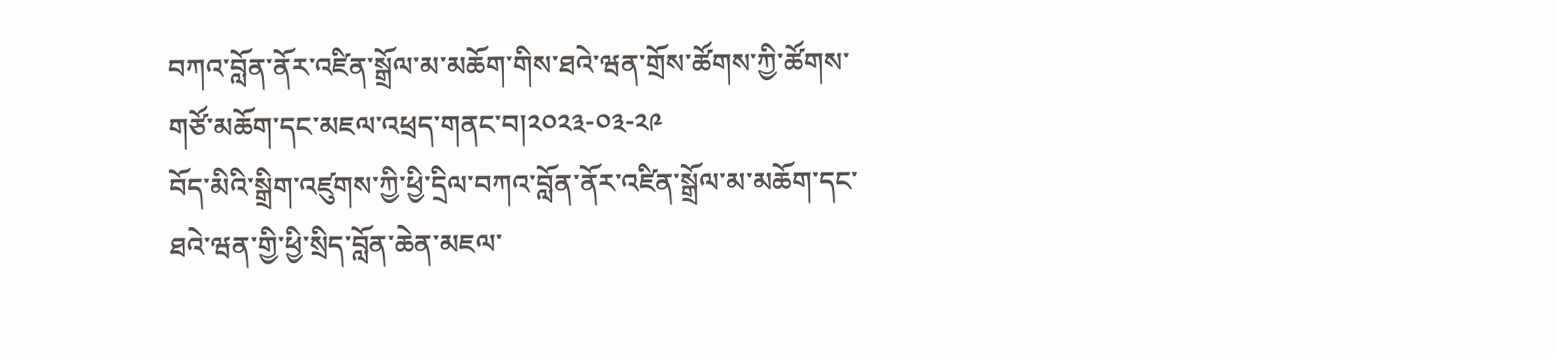བཀའ་བློན་ནོར་འཛིན་སྒྲོལ་མ་མཆོག་གིས་ཐའེ་ཝན་གྲོས་ཚོགས་ཀྱི་ཚོགས་གཙོ་མཆོག་དང་མཇལ་འཕྲད་གནང་བ།༢༠༢༣-༠༣-༢༩
བོད་མིའི་སྒྲིག་འཛུགས་ཀྱི་ཕྱི་དྲིལ་བཀའ་བློན་ནོར་འཛིན་སྒྲོལ་མ་མཆོག་དང་ཐའེ་ཝན་གྱི་ཕྱི་སྲིད་བློན་ཆེན་མཇལ་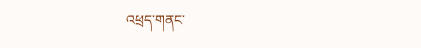འཕྲད་གནང་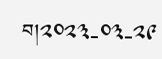བ།༢༠༢༣-༠༣-༢༩